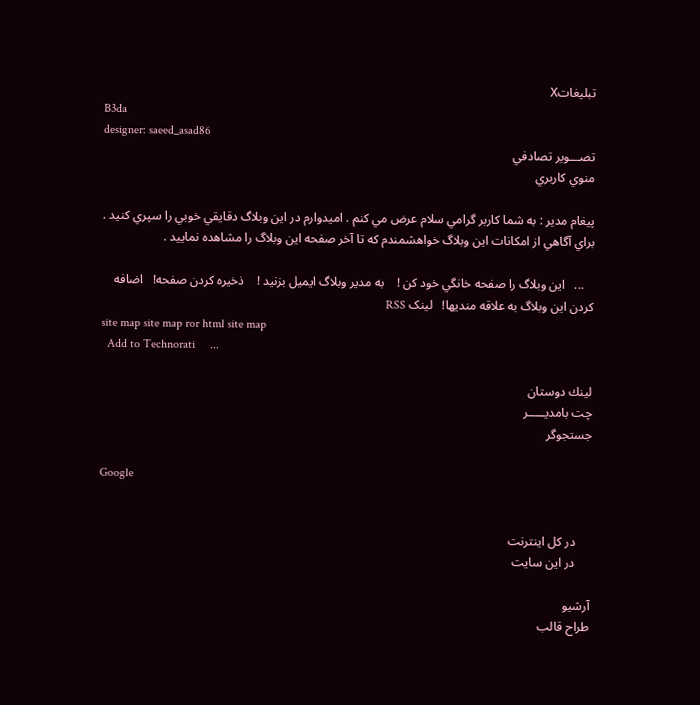تبليغاتX
B3da
designer: saeed_asad86
تصـــوير تصادفي
منوي کاربري

پيغام مدير : به شما كاربر گرامي سلام عرض مي كنم . اميدوارم در اين وبلاگ دقايقي خوبي را سپري كنيد . براي آگاهي از امكانات اين وبلاگ خواهشمندم كه تا آخر صفحه اين وبلاگ را مشاهده نماييد .

   ...   اين وبلاگ را صفحه خانگي خود كن !    به مدير وبلاگ ايميل بزنيد !    ذخيره كردن صفحه!   اضافه کردن اين وبلاگ به علاقه منديها!   لينک RSS
site map site map ror html site map
  Add to Technorati     ...

لينك دوستان
چت بامديـــــر
جستجوگر

Google


     در كل اينترنت
     در اين سايت

آرشيو
طراح قالب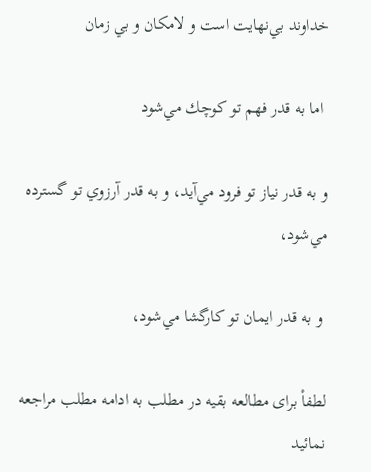خداوند بي‌نهايت است و لامكان و بي زمان

 اما به قدر فهم تو كوچك مي‌شود

و به قدر نياز تو فرود مي‌آيد، و به قدر آرزوي تو گسترده مي‌شود،

 و به قدر ايمان تو كارگشا مي‌شود،

لطفاْ برای مطالعه بقیه در مطلب به ادامه مطلب مراجعه نمائید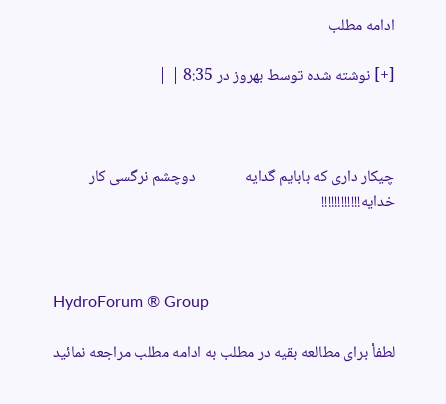ادامه مطلب

[+] نوشته شده توسط بهروز در 8:35 | |



چیکار داری که بابایم گدایه              دوچشم نرگسی کار خدایه!!!!!!!!!!!!



HydroForum ® Group

لطفاْ برای مطالعه بقیه در مطلب به ادامه مطلب مراجعه نمائید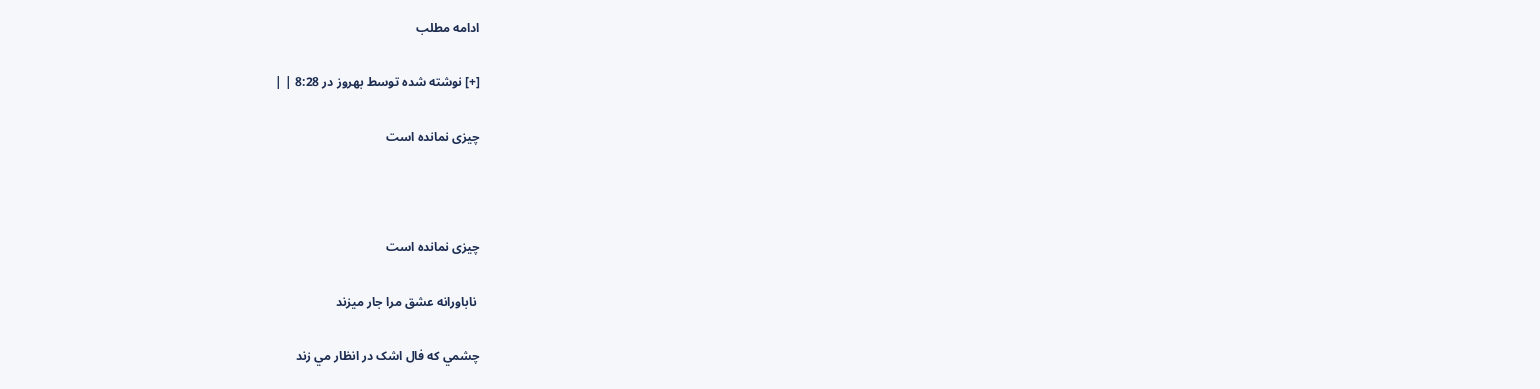ادامه مطلب

[+] نوشته شده توسط بهروز در 8:28 | |

چیزی نمانده است



چیزی نمانده است

 ناباورانه عشق مرا جار ميزند

چشمي که فال اشک در انظار مي زند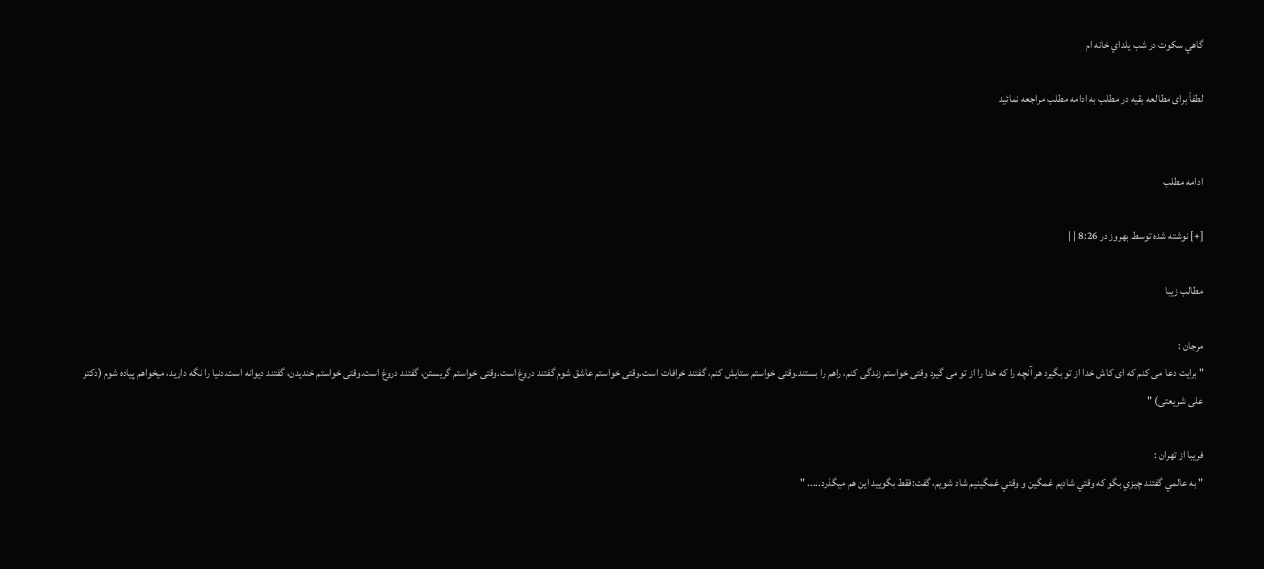گاهي سکوت در شب يلداي خانه ام

لطفاْ برای مطالعه بقیه در مطلب به ادامه مطلب مراجعه نمائید


ادامه مطلب

[+] نوشته شده توسط بهروز در 8:26 | |

مطالب زیبا

مرجان :
" برایت دعا می کنم که ای کاش خدا از تو بگیرد هر آنچه را که خدا را از تو می گیرد وقتی خواستم زندگی کنم، راهم را بستند.وقتی خواستم ستایش کنم، گفتند خرافات است.وقتی خواستم عاشق شوم گفتند دروغ است.وقتی خواستم گریستن، گفتند دروغ است.وقتی خواستم خندیدن، گفتند دیوانه است.دنیا را نگه دارید، میخواهم پیاده شوم (دکتر علی شریعتی) "

فريبا از تهران :
" به عالمي گفتند چيزي بگو كه وقتي شاديم غمگين و وقتي غمگينيم شاد شويم، گفت:فقط بگوييد اين هم ميگذرد..... "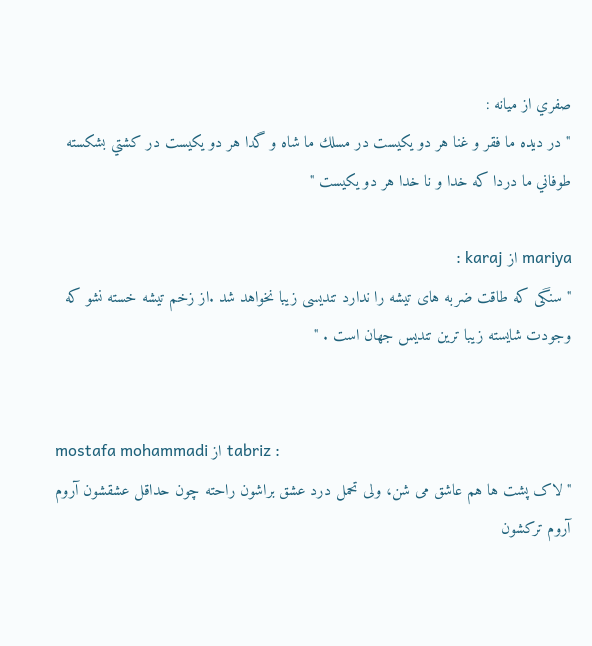صفري از ميانه :
" در ديده ما فقر و غنا هر دو يكيست در مسلك ما شاه و گدا هر دو يكيست در كشتي بشكسته طوفاني ما دردا كه خدا و نا خدا هر دو يكيست "

mariya از karaj :
" سنگی که طاقت ضربه های تیشه را ندارد تندیسی زیبا نخواهد شد .از زخم تیشه خسته نشو که وجودت شایسته زیبا ترین تندیس جهان است . "


mostafa mohammadi از tabriz :
" لاک پشت ها هم عاشق می شن، ولی تحمل درد عشق براشون راحته چون حداقل عشقشون آروم آروم ترکشون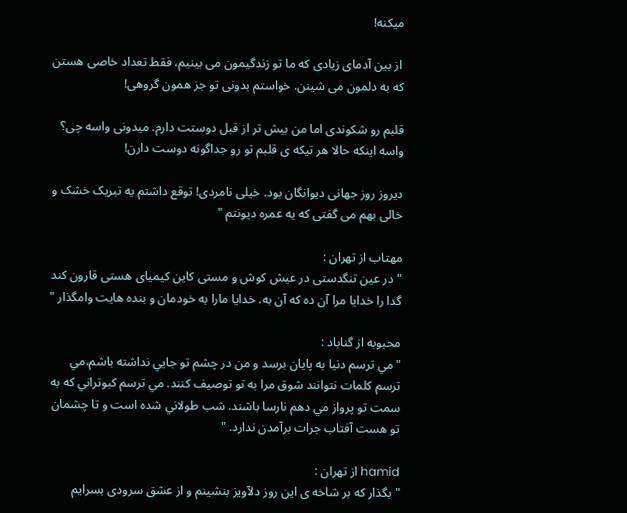میکنه!

 از بین آدمای زیادی که ما تو زندگیمون می بینیم، فقط تعداد خاصی هستن که به دلمون می شینن. خواستم بدونی تو جز همون گروهی!

قلبم رو شکوندی اما من بیش تر از قبل دوستت دارم. میدونی واسه چی؟ واسه اینکه حالا هر تیکه ی قلبم تو رو جداگونه دوست دارن!

دیروز روز جهانی دیوانگان بود. خیلی نامردی! توقع داشتم یه تبریک خشک و خالی بهم می گفتی که یه عمره دیونتم "

مهتاب از تهران :
" در عین تنگدستی در عیش کوش و مستی کاین کیمیای هستی قارون کند گدا را خدایا مرا آن ده که آن به. خدایا مارا به خودمان و بنده هایت وامگذار "

محبوبه از گناباد :
" مي ترسم دنيا به پايان برسد و من در چشم تو جايي نداشته باشم،مي ترسم كلمات نتوانند شوق مرا به تو توصيف كنند. مي ترسم كبوتراني كه به سمت تو پرواز مي دهم نارسا باشند. شب طولاني شده است و تا چشمان تو هست آفتاب جرات برآمدن ندارد. "

hamid از تهران :
" بگذار که بر شاخه ی این روز دلآویز بنشینم و از عشق سرودی بسرایم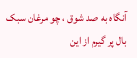آنگاه به صد شوق ، چو مرغان سبک بال پر گیرم از این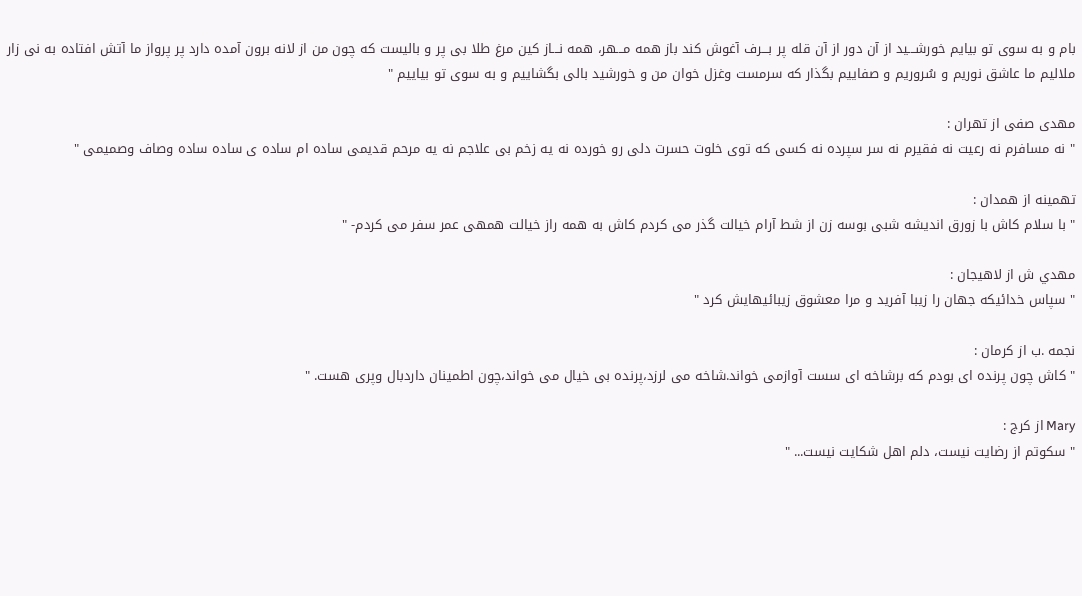بام و به سوی تو بیایم خورشـــید از آن دور از آن قله پر بـــرف آغوش کند باز همه مـــهر، همه نـــاز کین مرغ طلا بی پر و بالیست که چون من از لانه برون آمده دارد پر پرواز ما آتش افتاده به نی زار ملالیم ما عاشق نوریم و سُروریم و صفاییم بگذار که سرمست وغزل خوان من و خورشید بالی بگشاییم و به سوی تو بیاییم "

مهدی صفی از تهران :
" نه مسافرم نه رعیت نه فقیرم نه سر سپرده نه کسی که توی خلوت حسرت دلی رو خورده نه یه زخم بی علاجم نه یه مرحم قدیمی ساده ام ساده ی ساده ساده وصاف وصمیمی "

تهمینه از همدان :
" با سلام کاش با زورق اندیشه شبی بوسه زن از شط آرام خیالت گذر می کردم کاش به همه راز خیالت همهی عمر سفر می کردم- "

مهدي ش از لاهيجان :
" سپاس خدائيكه جهان را زيبا آفريد و مرا معشوق زيبائيهايش كرد "

نجمه .ب از کرمان :
" کاش چون پرنده ای بودم که برشاخه ای سست آوازمی خواند.شاخه می لرزد،پرنده بی خیال می خواند،چون اطمینان داردبال وپری هست. "

Mary از کرج :
" سکوتم از رضایت نیست، دلم اهل شکایت نیست... "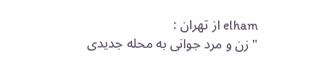elham از تهران :
" زن و مرد جوانی به محله جدیدی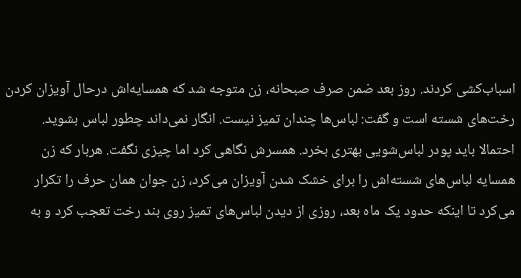اسبا‌ب‌کشی کردند. روز بعد ضمن صرف صبحانه، زن متوجه شد که همسایه‌اش درحال آویزان کردن رخت‌های شسته است و گفت: لباس‌ها چندان تمیز نیست. انگار نمی‌داند چطور لباس بشوید. احتمالا باید پودر لباس‌شویی بهتری بخرد. همسرش نگاهی کرد اما چیزی نگفت. هربار که زن همسایه لباس‌های شسته‌اش را برای خشک شدن آویزان می‌کرد، زن جوان همان حرف را تکرار می‌کرد تا اینکه حدود یک ماه بعد، روزی از دیدن لباس‌های تمیز روی بند رخت تعجب کرد و به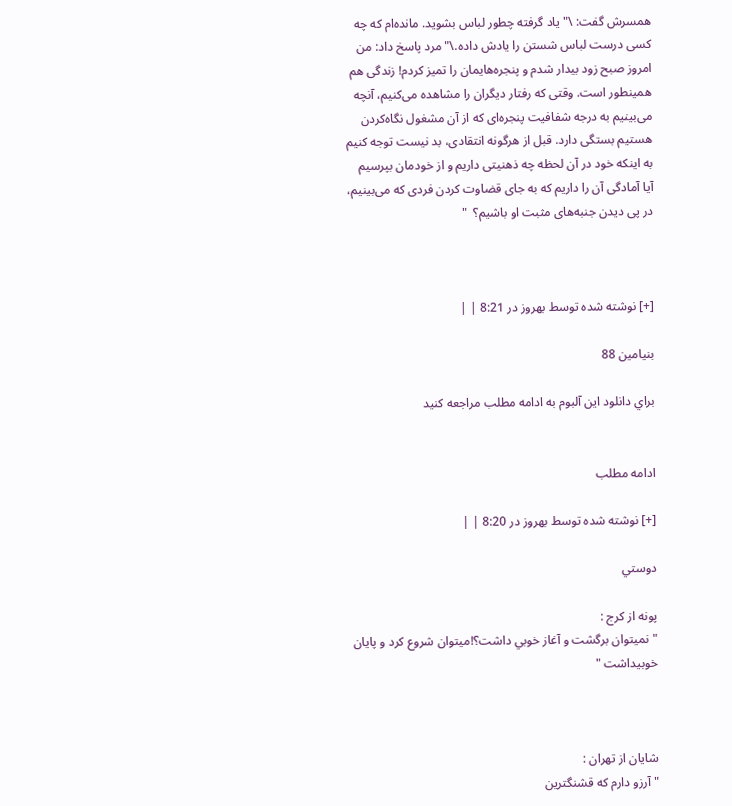همسرش گفت: \"یاد گرفته چطور لباس بشوید. مانده‌ام که چه کسی درست لباس شستن را یادش داده.\" مرد پاسخ داد: من امروز صبح زود بیدار شدم و پنجره‌هایمان را تمیز کردم! زندگی هم همینطور است. وقتی که رفتار دیگران را مشاهده می‌کنیم، آنچه می‌بینیم به درجه شفافیت پنجره‌ای که از آن مشغول نگاه‌کردن هستیم بستگی دارد. قبل از هرگونه انتقادی، بد نیست توجه کنیم به اینکه خود در آن لحظه چه ذهنیتی داریم و از خودمان بپرسیم آیا آمادگی آن را داریم که به‌ جای قضاوت کردن فردی که می‌بینیم، در پی دیدن جنبه‌های مثبت او باشیم؟  "



[+] نوشته شده توسط بهروز در 8:21 | |

بنيامين 88

براي دانلود اين آلبوم به ادامه مطلب مراجعه كنيد


ادامه مطلب

[+] نوشته شده توسط بهروز در 8:20 | |

دوستي

پونه از كرج :
" نميتوان برگشت و آغاز خوبي داشت؟!ميتوان شروع كرد و پايان خوبيداشت "



شايان از تهران :
" آرزو دارم که قشنگترین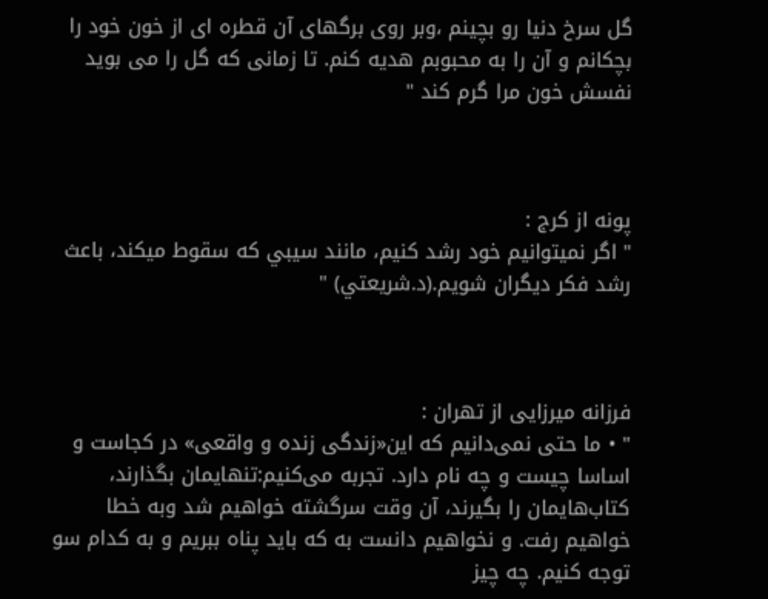گل سرخ دنیا رو بچینم ،وبر روی برگهای آن قطره ای از خون خود را بچکانم و آن را به محبوبم هدیه کنم. تا زمانی که گل را می بوید نفسش خون مرا گرم کند "



پونه از كرج :
" اگر نميتوانيم خود رشد كنيم، مانند سيبي كه سقوط ميكند، باعث رشد فكر ديگران شويم.(د.شريعتي) "



فرزانه میرزایی از تهران :
" • ما حتی نمی‌دانیم که این«زندگی زنده و واقعی» در کجاست و اساسا چیست و چه نام دارد. تجربه می‌کنیم:تنهایمان بگذارند، کتاب‌هایمان را بگیرند، آن وقت سرگشته خواهیم شد وبه خطا خواهیم رفت. و نخواهیم دانست به که باید پناه ببریم و به کدام سو توجه کنیم. چه چیز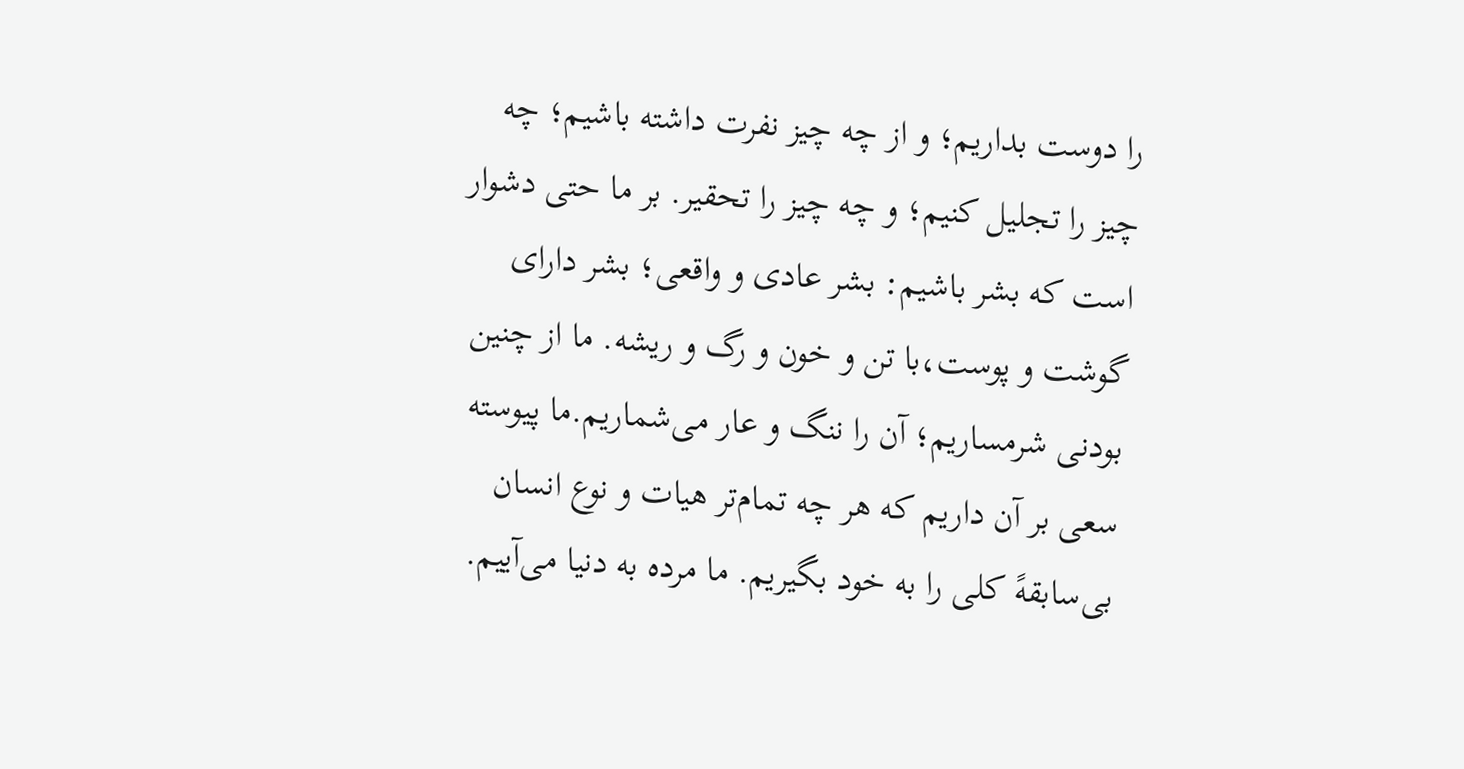را دوست بداریم؛ و از چه چیز نفرت داشته باشیم؛ چه چیز را تجلیل کنیم؛ و چه چیز را تحقیر. بر ما حتی دشوار است که بشر باشیم: بشر عادی و واقعی؛ بشر دارای گوشت و پوست،با تن و خون و رگ و ریشه. ما از چنین بودنی شرمساریم؛ آن را ننگ و عار می‌شماریم.ما پیوسته سعی بر آن داریم که هر چه تمام‌تر هیات و نوع انسان بی‌سابقهً کلی را به خود بگیریم. ما مرده به دنیا می‌آییم.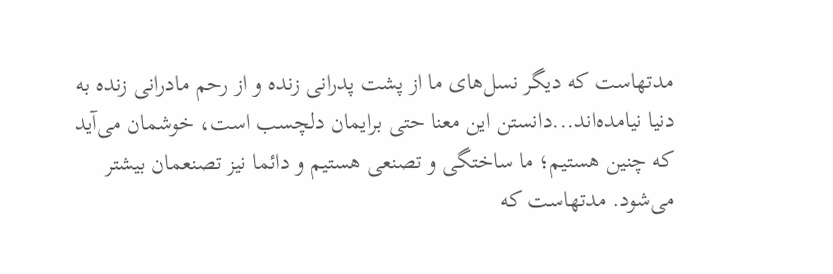مدتهاست که دیگر نسل‌های ما از پشت پدرانی زنده و از رحم مادرانی زنده به دنیا نیامده‌اند...دانستن این معنا حتی برایمان دلچسب است، خوشمان می‌آید که چنین هستیم؛ ما ساختگی و تصنعی هستیم و دائما نیز تصنعمان بیشتر می‌شود. مدتهاست که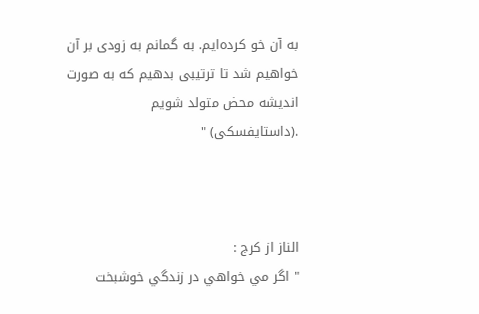به آن خو کرده‌ایم. به گمانم به زودی بر آن خواهیم شد تا ترتیبی بدهیم که به صورت اندیشه محض متولد شویم .(داستایفسکی) "



الناز از كرج :
" اگر مي خواهي در زندگي خوشبخت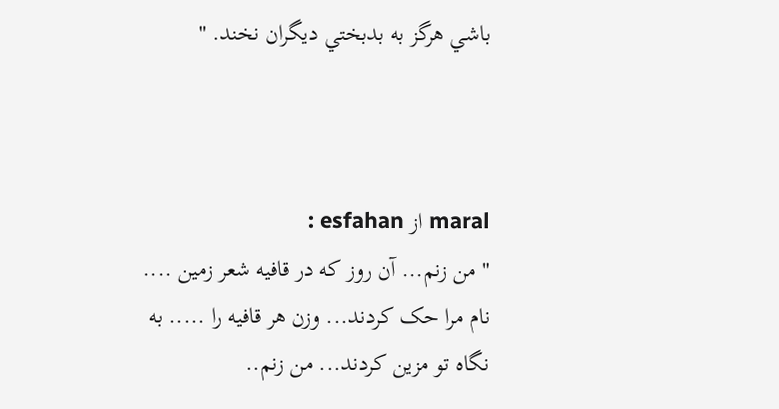باشي هرگز به بدبختي ديگران نخند. "



maral از esfahan :
" من زنم... آن روز که در قافیه شعر زمین .... نام مرا حک کردند... وزن هر قافیه را ..... به نگاه تو مزین کردند... من زنم..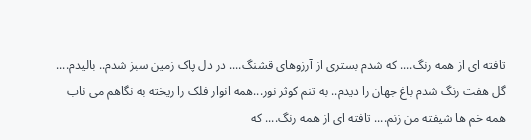تافته ای از همه رنگ.... که شدم بستری از آرزوهای قشنگ.... در دل پاک زمین سبز شدم.. بالیدم.... گل هفت رنگ شدم باغ جهان را دیدم.. به تنم کوثر نور...همه انوار فلک را ریخته به نگاهم می ناب همه خم ها شیفته من زنم.... تافته ای از همه رنگ.... که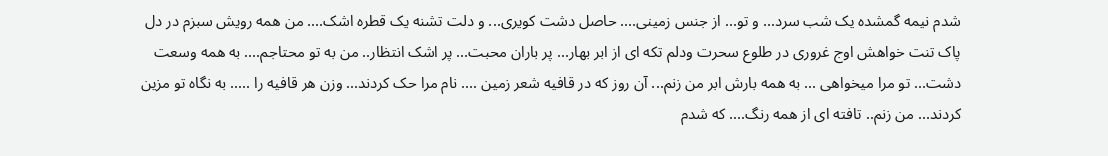شدم نیمه گمشده یک شب سرد... و تو... از جنس زمینی.... حاصل دشت کویری... و دلت تشنه یک قطره اشک.... من همه رویش سبزم در دل پاک تنت خواهش اوج غروری در طلوع سحرت ودلم تکه ای از ابر بهار... پر باران محبت... پر اشک انتظار.. من به تو محتاجم.... به همه وسعت دشت... تو مرا میخواهی ... به همه بارش ابر من زنم... آن روز که در قافیه شعر زمین .... نام مرا حک کردند... وزن هر قافیه را ..... به نگاه تو مزین کردند... من زنم.. تافته ای از همه رنگ.... که شدم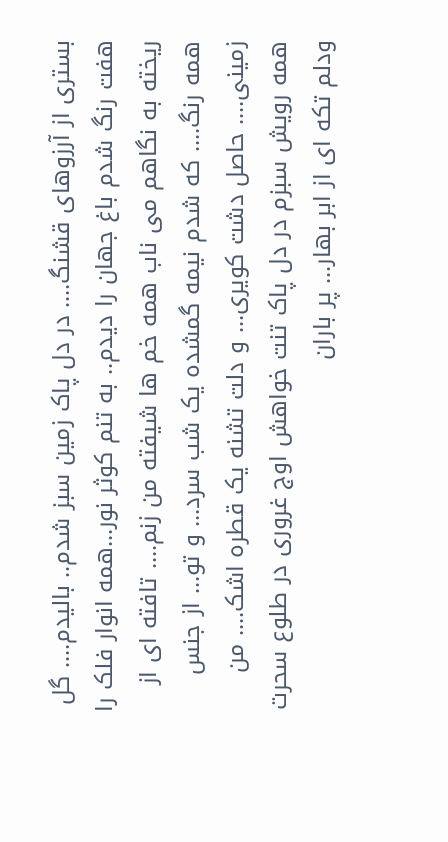بستری از آرزوهای قشنگ.... در دل پاک زمین سبز شدم.. بالیدم.... گل هفت رنگ شدم باغ جهان را دیدم.. به تنم کوثر نور...همه انوار فلک را ریخته به نگاهم می ناب همه خم ها شیفته من زنم.... تافته ای از همه رنگ.... که شدم نیمه گمشده یک شب سرد... و تو... از جنس زمینی.... حاصل دشت کویری... و دلت تشنه یک قطره اشک.... من همه رویش سبزم در دل پاک تنت خواهش اوج غروری در طلوع سحرت ودلم تکه ای از ابر بهار... پر باران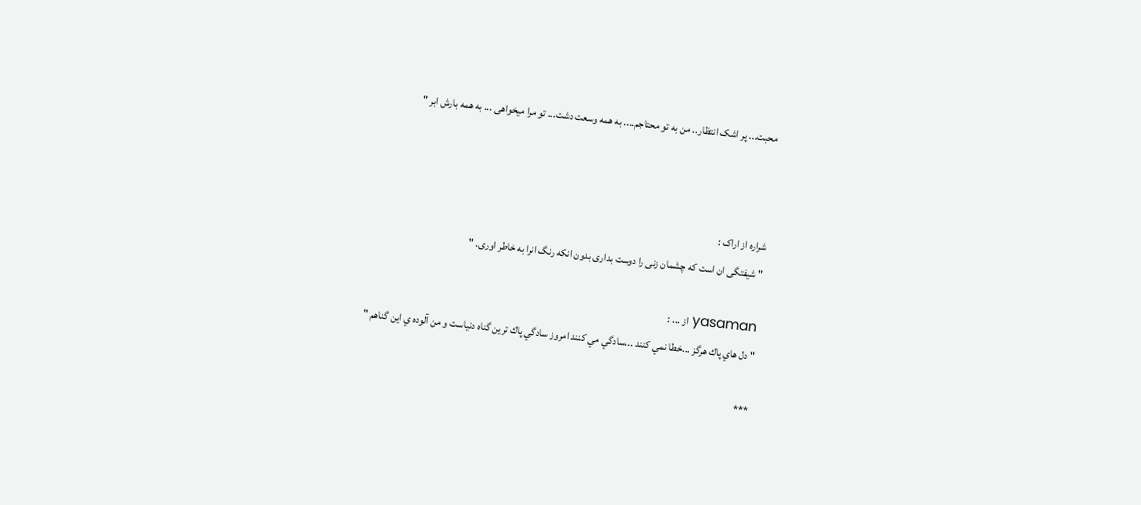محبت... پر اشک انتظار.. من به تو محتاجم.... به همه وسعت دشت... تو مرا میخواهی ... به همه بارش ابر "



شراره از اراک :
" شیفتگی ان است که چشمان زنی را دوست بداری بدون انکه رنگ انرا به خاطر اوری. "

yasaman از ... :
" دل هاي پاك هرگز ...خطا نمي كنند ...سادگي مي كنند امروز سادگي پاك ترين گناه دنياست و من آلوده ي اين گناهم "

***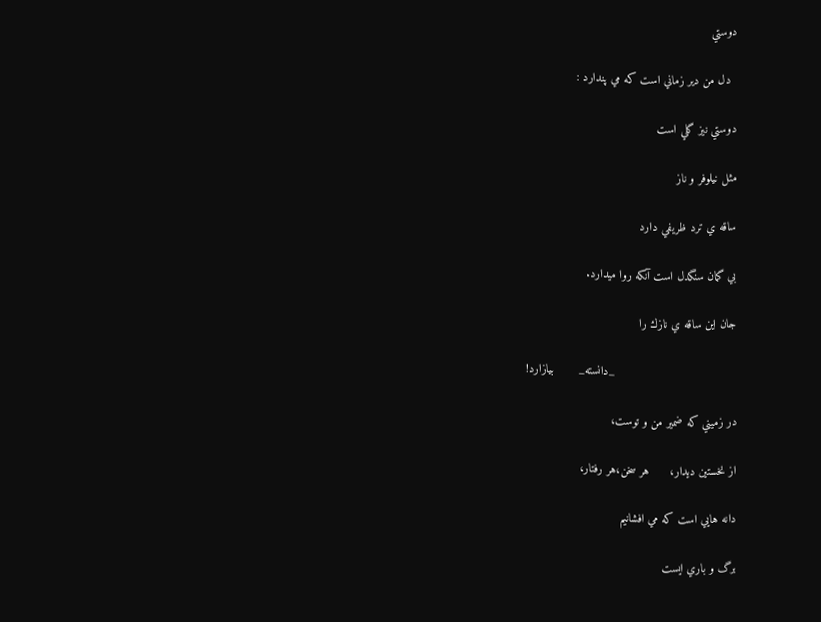دوستي

  دل من دير زماني است كه مي پندارد :

دوستي نيز گلي است

مثل نيلوفر و ناز

ساقه ي ترد ظريفي دارد

بي گمان سنگدل است آنكه روا ميدارد.

جان اين ساقه ي نازك را

                                   _دانسته_       بيازارد!

در زميني كه ضمير من و توست،

از نخستين ديدار،      هر سخن،هر رفتار،

دانه هايي است كه مي افشانيم

برگ و باري ايست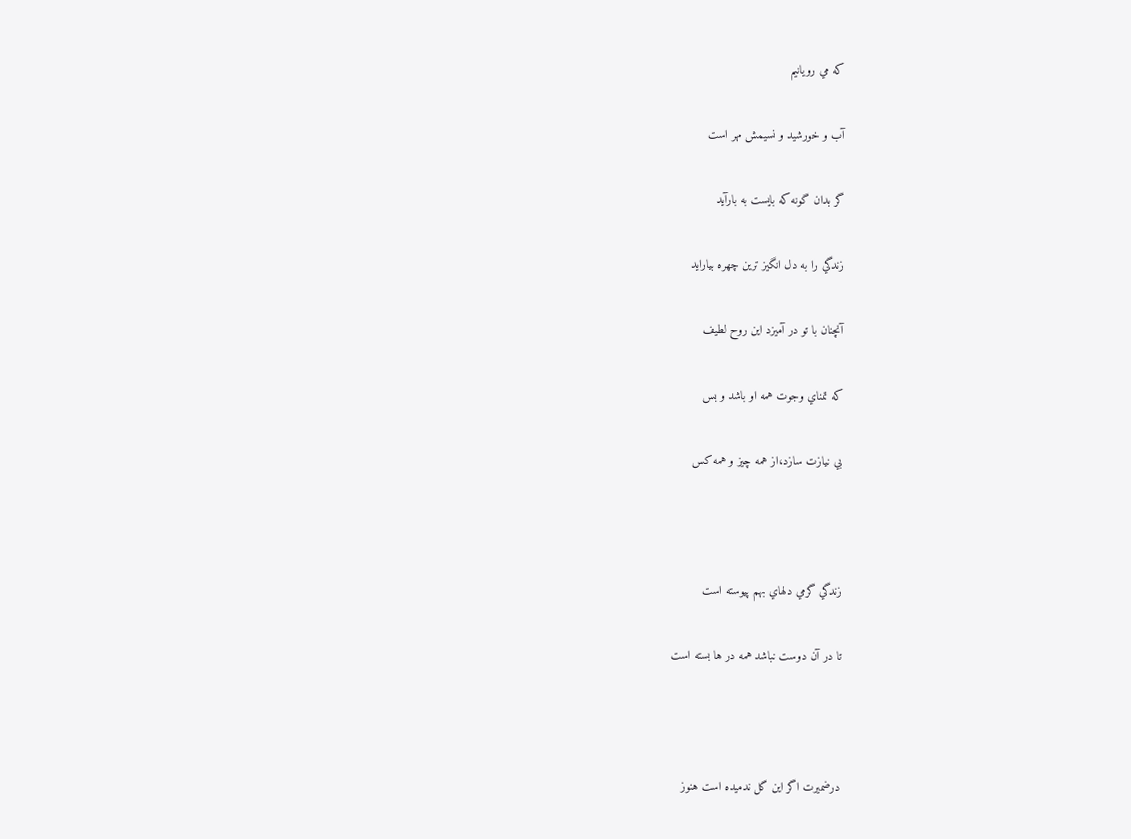كه مي رويانيم

آب و خورشيد و نسيمش مهر است

گر بدان گونه كه بايست به بارآيد

زندگي را به دل انگيز ترين چهره بيارايد

آنچنان با تو در آميزد اين روح لطيف

كه تمناي وجوت همه او باشد و بس

بي نيازت سازد،از همه چيز و همه كس



زندگي گرمي دلهاي بهم پيوسته است

تا در آن دوست نباشد همه در ها بسته است



درضميرت اگر اين گل ندميده است هنوز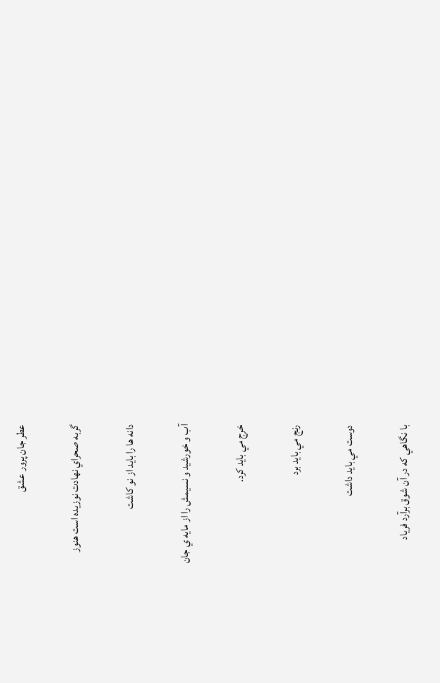عطر جان پرور عشق

گربه صحراي نهادت نوزيده است هنوز

دانه ها را بايد از نو كاشت

آب و خورشيد و نسيمش را از مايه ي جان

خرج مي بايد كرد.

رنج مي بايد برد

دوست مي بايد داشت

با نگاهي كه در آن شوق برآرد فرياد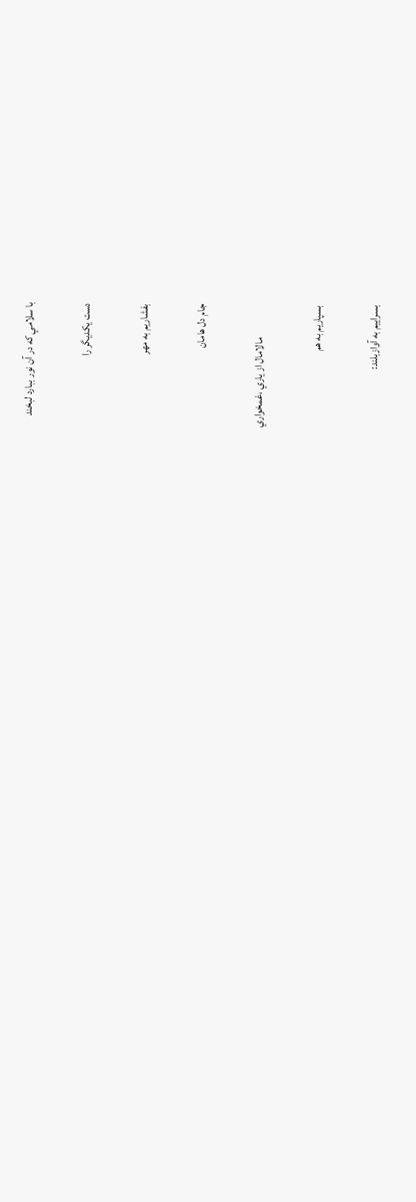با سلامي كه در آن نور ببارد لبخند

دست يكديگر را

بفشاريم به مهر

جام دل هامان

                مالامال از ياري ،غمخواري

بسپاريم به هم

بسراييم به آوازبلند: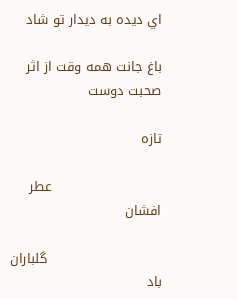اي ديده به ديدار تو شاد

باغ جانت همه وقت از اثر صحبت دوست

تازه

                         عطر افشان

                          گلباران باد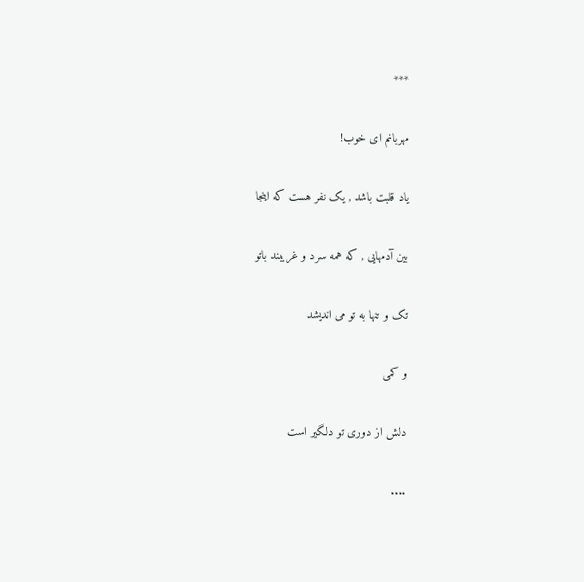***

مهربانم ای خوب!

یاد قلبت باشد , یک نفر هست که اینجا

بین آدمهایی , که همه سرد و غریبند باتو

تک و تنها به تو می اندیشد

و کمی

دلش از دوری تو دلگیر است

....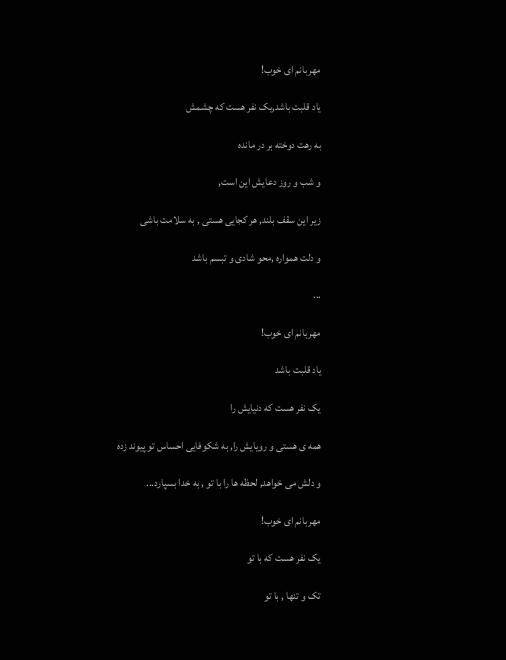مهربانم ای خوب!

یاد قلبت باشد,یک نفر هست که چشمش

به رهت دوخته بر در مانده

و شب و روز دعایش این است,

زیر این سقف بلند, هر کجایی هستی , به سلامت باشی

و دلت همواره ,محو شادی و تبسم باشد

...

مهربانم ای خوب!

یاد قلبت باشد

یک نفر هست که دنیایش را

همه ی هستی و رویایش را, به شکوفایی احساس تو پیوند زده

و دلش می خواهد, لحظه ها را با تو , به خدا بسپارد...

مهربانم ای خوب!

یک نفر هست که با تو

تک و تنها , با تو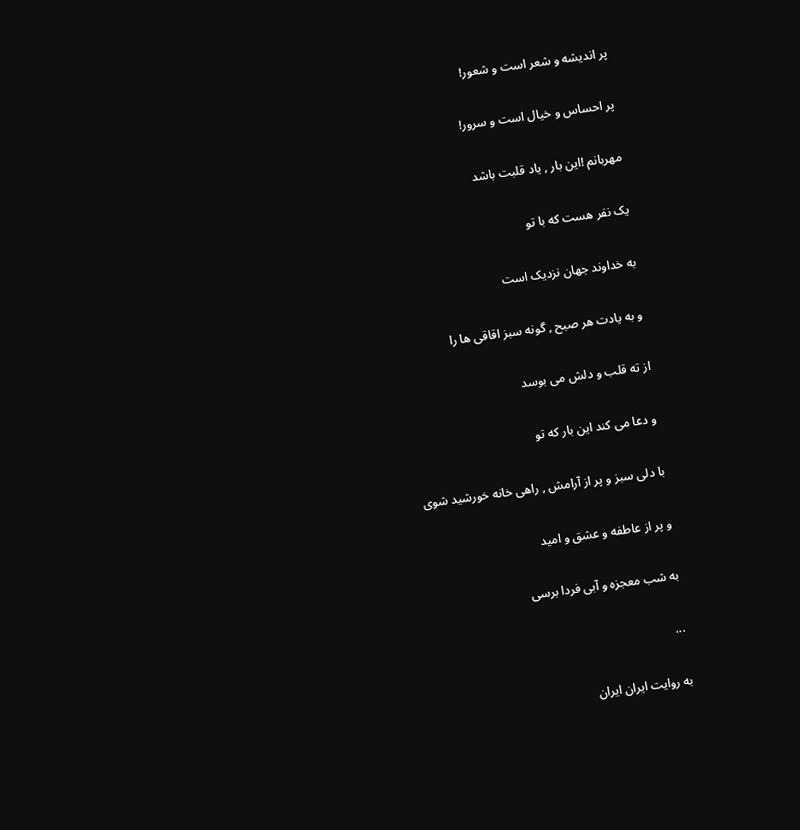پر اندیشه و شعر است و شعور!

پر احساس و خیال است و سرور!

مهربانم !این بار , یاد قلبت باشد

یک نفر هست که با تو

به خداوند جهان نزدیک است

و به یادت هر صبح , گونه سبز اقاقی ها را

از ته قلب و دلش می بوسد

و دعا می کند این بار که تو

با دلی سبز و پر از آرامش , راهی خانه خورشید شوی

و پر از عاطفه و عشق و امید

به شب معجزه و آبی فردا برسی

...

به روايت ايران ايران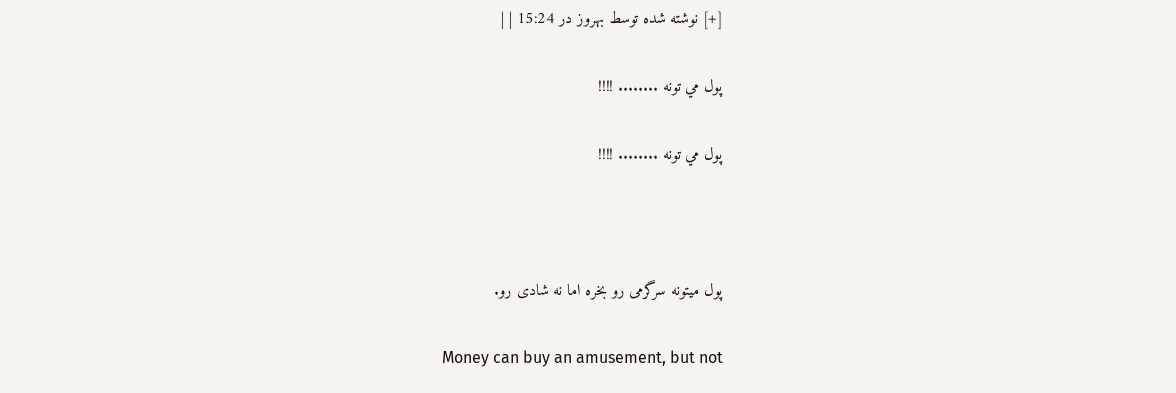[+] نوشته شده توسط بهروز در 15:24 | |

پول مي تونه ........ !!!!

پول مي تونه ........ !!!!



پول میتونه سرگرمی رو بخره اما نه شادی رو.

Money can buy an amusement, but not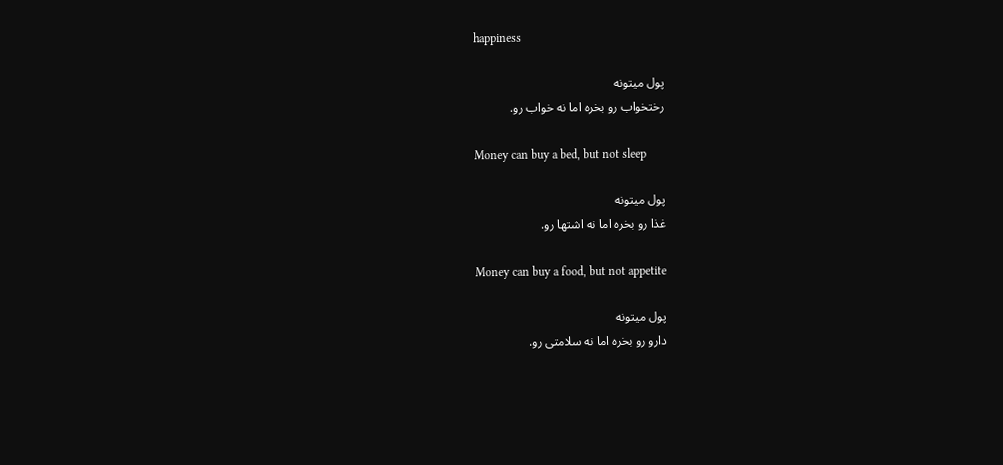happiness

پول میتونه
رختخواب رو بخره اما نه خواب رو.

Money can buy a bed, but not sleep

پول میتونه
غذا رو بخره اما نه اشتها رو.

Money can buy a food, but not appetite

پول میتونه
دارو رو بخره اما نه سلامتی رو.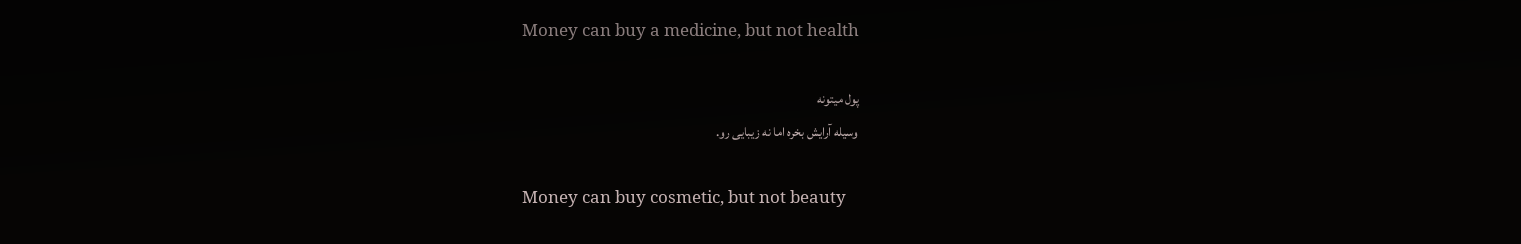Money can buy a medicine, but not health

پول میتونه
وسیله آرایش بخره اما نه زیبایی رو.

Money can buy cosmetic, but not beauty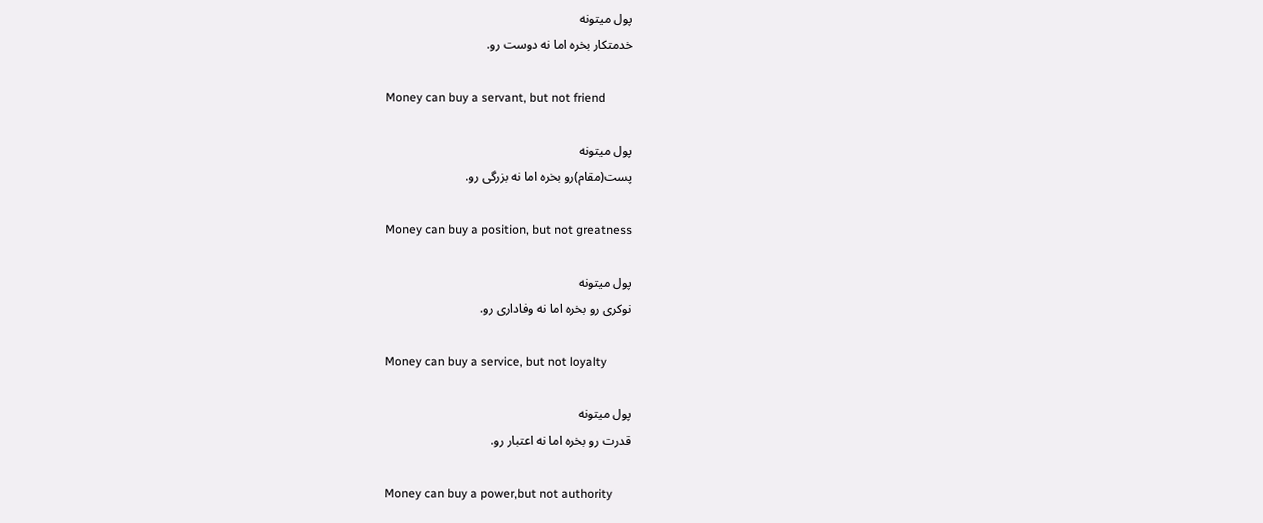پول میتونه
خدمتکار بخره اما نه دوست رو.

Money can buy a servant, but not friend

پول میتونه
پست(مقام)رو بخره اما نه بزرگی رو.

Money can buy a position, but not greatness

پول میتونه
نوکری رو بخره اما نه وفاداری رو.

Money can buy a service, but not loyalty

پول میتونه
قدرت رو بخره اما نه اعتبار رو.

Money can buy a power,but not authority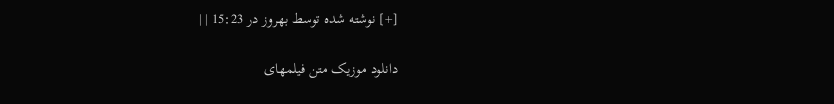[+] نوشته شده توسط بهروز در 15:23 | |

دانلود موزیک متن فیلمهای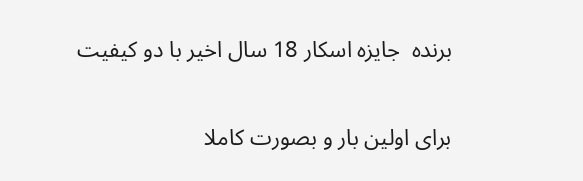برنده  جایزه اسکار 18 سال اخیر با دو کیفیت

برای اولین بار و بصورت کاملا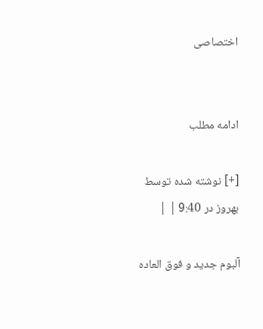اختصاصی


ادامه مطلب

[+] نوشته شده توسط بهروز در 9:40 | |

آلبوم جديد و فوق العاده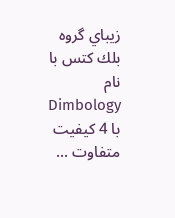زيباي گروه بلك كتس با نام Dimbology با 4 كيفيت متفاوت ...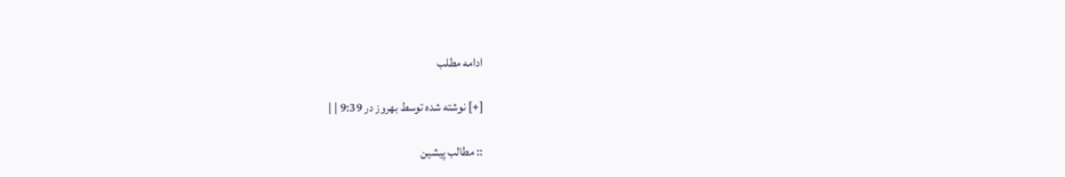ادامه مطلب

[+] نوشته شده توسط بهروز در 9:39 | |

:: مطالب پيشين